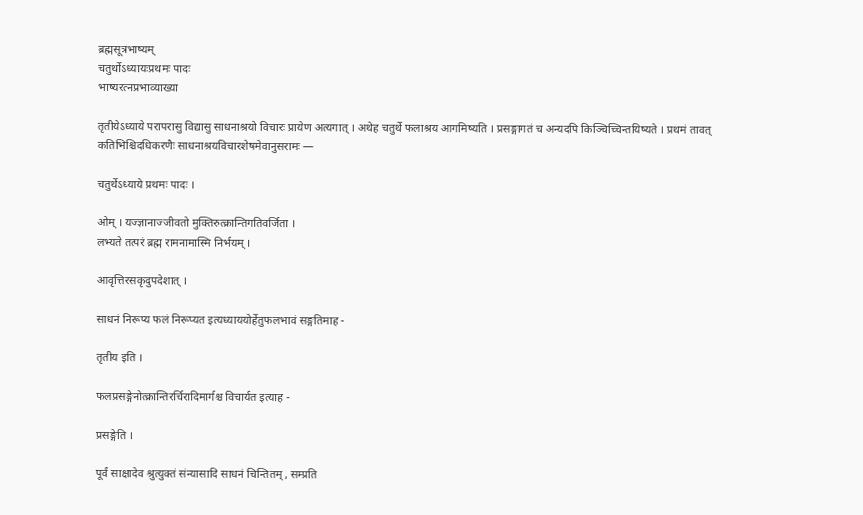ब्रह्मसूत्रभाष्यम्
चतुर्थोऽध्यायःप्रथमः पादः
भाष्यरत्नप्रभाव्याख्या

तृतीयेऽध्याये परापरासु विद्यासु साधनाश्रयो विचारः प्रायेण अत्यगात् । अथेह चतुर्थे फलाश्रय आगमिष्यति । प्रसङ्गागतं च अन्यदपि किञ्चिच्चिन्तयिष्यते । प्रथमं तावत् कतिभिश्चिदधिकरणैः साधनाश्रयविचारशेषमेवानुसरामः —

चतुर्थेऽध्याये प्रथमः पादः ।

ओम् । यज्ज्ञानाज्जीवतो मुक्तिरुत्क्रान्तिगतिवर्जिता ।
लभ्यते तत्परं ब्रह्म रामनामास्मि निर्भयम् ।

आवृत्तिरसकृदुपदेशात् ।

साधनं निरूप्य फलं निरूप्यत इत्यध्याययोर्हेतुफलभावं सङ्गतिमाह -

तृतीय इति ।

फलप्रसङ्गेनोत्क्रान्तिरर्चिरादिमार्गश्च विचार्यत इत्याह -

प्रसङ्गेति ।

पूर्वं साक्षादेव श्रुत्युक्तं संन्यासादि साधनं चिन्तितम् , सम्प्रति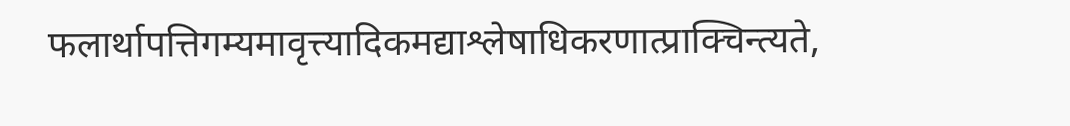फलार्थापत्तिगम्यमावृत्त्यादिकमद्याश्लेषाधिकरणात्प्राक्चिन्त्यते,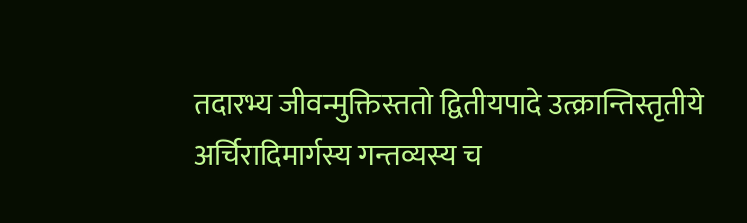तदारभ्य जीवन्मुक्तिस्ततो द्वितीयपादे उत्क्रान्तिस्तृतीये अर्चिरादिमार्गस्य गन्तव्यस्य च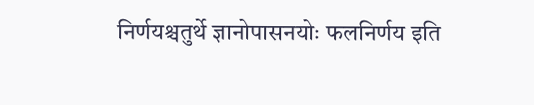निर्णयश्चतुर्थे ज्ञानोपासनयोः फलनिर्णय इति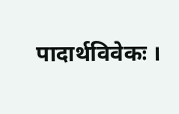पादार्थविवेकः ।